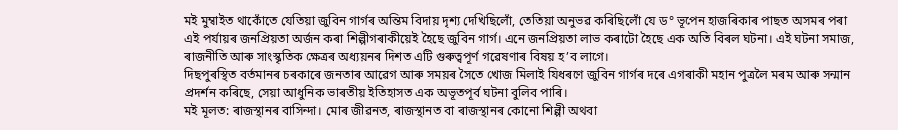মই মুম্বাইত থাকোঁতে যেতিয়া জুবিন গাৰ্গৰ অন্তিম বিদায় দৃশ্য দেখিছিলোঁ, তেতিয়া অনুভৱ কৰিছিলোঁ যে ড° ভূপেন হাজৰিকাৰ পাছত অসমৰ পৰা এই পৰ্যায়ৰ জনপ্ৰিয়তা অৰ্জন কৰা শিল্পীগৰাকীয়েই হৈছে জুবিন গাৰ্গ। এনে জনপ্ৰিয়তা লাভ কৰাটো হৈছে এক অতি বিৰল ঘটনা। এই ঘটনা সমাজ, ৰাজনীতি আৰু সাংস্কৃতিক ক্ষেত্ৰৰ অধ্যয়নৰ দিশত এটি গুৰুত্বপূৰ্ণ গৱেষণাৰ বিষয় হ’ব লাগে।
দিছপুৰস্থিত বৰ্তমানৰ চৰকাৰে জনতাৰ আৱেগ আৰু সময়ৰ সৈতে খোজ মিলাই যিধৰণে জুবিন গাৰ্গৰ দৰে এগৰাকী মহান পুত্ৰলৈ মৰম আৰু সন্মান প্ৰদৰ্শন কৰিছে, সেয়া আধুনিক ভাৰতীয় ইতিহাসত এক অভূতপূৰ্ব ঘটনা বুলিব পাৰি।
মই মূলত: ৰাজস্থানৰ বাসিন্দা। মোৰ জীৱনত, ৰাজস্থানত বা ৰাজস্থানৰ কোনো শিল্পী অথবা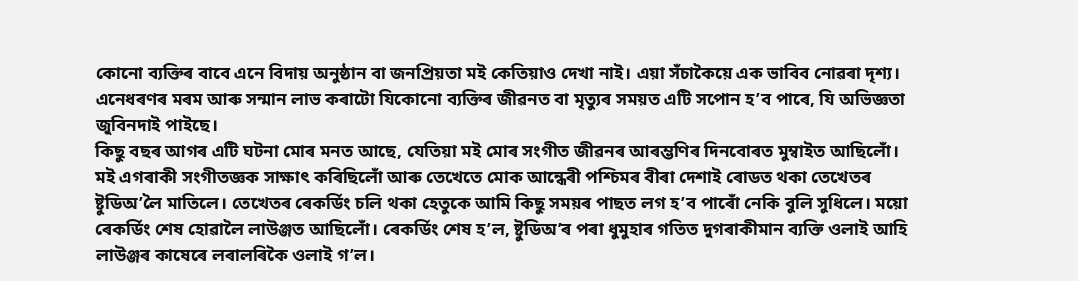কোনো ব্যক্তিৰ বাবে এনে বিদায় অনুষ্ঠান বা জনপ্ৰিয়তা মই কেতিয়াও দেখা নাই। এয়া সঁচাকৈয়ে এক ভাবিব নোৱৰা দৃশ্য। এনেধৰণৰ মৰম আৰু সন্মান লাভ কৰাটো যিকোনো ব্যক্তিৰ জীৱনত বা মৃত্যুৰ সময়ত এটি সপোন হ’ব পাৰে, যি অভিজ্ঞতা জুবিনদাই পাইছে।
কিছু বছৰ আগৰ এটি ঘটনা মোৰ মনত আছে, যেতিয়া মই মোৰ সংগীত জীৱনৰ আৰম্ভণিৰ দিনবোৰত মুম্বাইত আছিলোঁ। মই এগৰাকী সংগীতজ্ঞক সাক্ষাৎ কৰিছিলোঁ আৰু তেখেতে মোক আন্ধেৰী পশ্চিমৰ বীৰা দেশাই ৰোডত থকা তেখেতৰ ষ্টুডিঅ’লৈ মাতিলে। তেখেতৰ ৰেকৰ্ডিং চলি থকা হেতুকে আমি কিছু সময়ৰ পাছত লগ হ’ব পাৰোঁ নেকি বুলি সুধিলে। ময়ো ৰেকৰ্ডিং শেষ হোৱালৈ লাউঞ্জত আছিলোঁ। ৰেকৰ্ডিং শেষ হ’ল, ষ্টুডিঅ’ৰ পৰা ধুমুহাৰ গতিত দুগৰাকীমান ব্যক্তি ওলাই আহি লাউঞ্জৰ কাষেৰে লৰালৰিকৈ ওলাই গ’ল।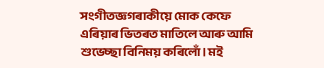সংগীতজ্ঞগৰাকীয়ে মোক কেফে এৰিয়াৰ ভিতৰত মাতিলে আৰু আমি শুভেচ্ছা বিনিময় কৰিলোঁ। মই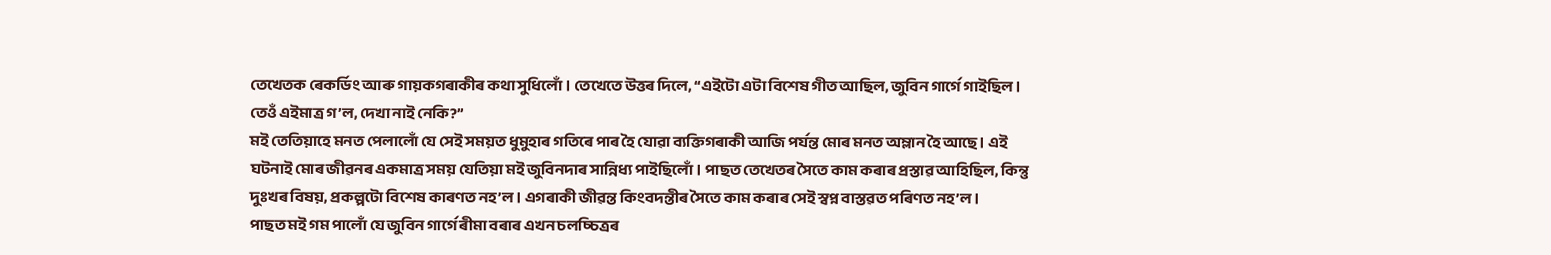তেখেতক ৰেকৰ্ডিং আৰু গায়কগৰাকীৰ কথা সুধিলোঁ। তেখেতে উত্তৰ দিলে, “এইটো এটা বিশেষ গীত আছিল, জুবিন গাৰ্গে গাইছিল। তেওঁ এইমাত্ৰ গ’ল, দেখা নাই নেকি?”
মই তেতিয়াহে মনত পেলালোঁ যে সেই সময়ত ধুমুহাৰ গতিৰে পাৰ হৈ যোৱা ব্যক্তিগৰাকী আজি পৰ্যন্ত মোৰ মনত অম্লান হৈ আছে। এই ঘটনাই মোৰ জীৱনৰ একমাত্ৰ সময় যেতিয়া মই জুবিনদাৰ সান্নিধ্য পাইছিলোঁ। পাছত তেখেতৰ সৈতে কাম কৰাৰ প্ৰস্তাৱ আহিছিল, কিন্তু দুঃখৰ বিষয়, প্ৰকল্পটো বিশেষ কাৰণত নহ’ল। এগৰাকী জীৱন্ত কিংবদন্তীৰ সৈতে কাম কৰাৰ সেই স্বপ্ন বাস্তৱত পৰিণত নহ’ল।
পাছত মই গম পালোঁ যে জুবিন গাৰ্গে ৰীমা বৰাৰ এখন চলচ্চিত্ৰৰ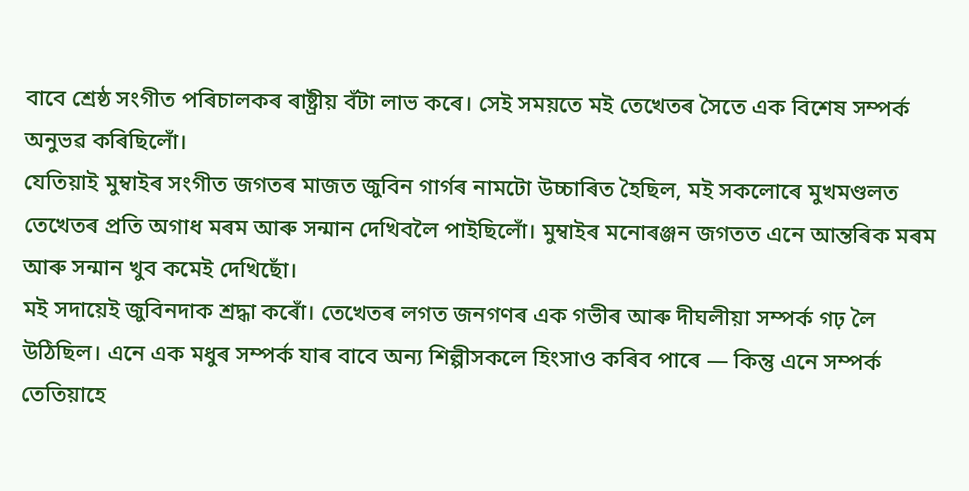বাবে শ্ৰেষ্ঠ সংগীত পৰিচালকৰ ৰাষ্ট্ৰীয় বঁটা লাভ কৰে। সেই সময়তে মই তেখেতৰ সৈতে এক বিশেষ সম্পৰ্ক অনুভৱ কৰিছিলোঁ।
যেতিয়াই মুম্বাইৰ সংগীত জগতৰ মাজত জুবিন গাৰ্গৰ নামটো উচ্চাৰিত হৈছিল, মই সকলোৰে মুখমণ্ডলত তেখেতৰ প্ৰতি অগাধ মৰম আৰু সন্মান দেখিবলৈ পাইছিলোঁ। মুম্বাইৰ মনোৰঞ্জন জগতত এনে আন্তৰিক মৰম আৰু সন্মান খুব কমেই দেখিছোঁ।
মই সদায়েই জুবিনদাক শ্ৰদ্ধা কৰোঁ। তেখেতৰ লগত জনগণৰ এক গভীৰ আৰু দীঘলীয়া সম্পৰ্ক গঢ় লৈ উঠিছিল। এনে এক মধুৰ সম্পৰ্ক যাৰ বাবে অন্য শিল্পীসকলে হিংসাও কৰিব পাৰে — কিন্তু এনে সম্পৰ্ক তেতিয়াহে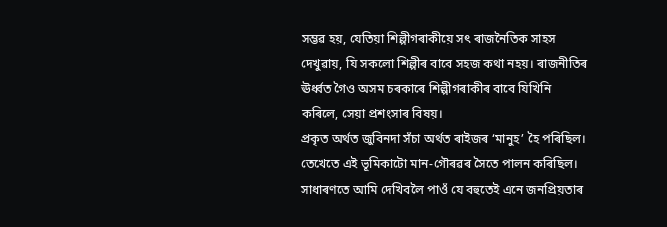সম্ভৱ হয়, যেতিয়া শিল্পীগৰাকীয়ে সৎ ৰাজনৈতিক সাহস দেখুৱায়, যি সকলো শিল্পীৰ বাবে সহজ কথা নহয়। ৰাজনীতিৰ ঊৰ্ধ্বত গৈও অসম চৰকাৰে শিল্পীগৰাকীৰ বাবে যিখিনি কৰিলে, সেয়া প্ৰশংসাৰ বিষয়।
প্ৰকৃত অৰ্থত জুবিনদা সঁচা অৰ্থত ৰাইজৰ ‘মানুহ’ হৈ পৰিছিল। তেখেতে এই ভূমিকাটো মান-গৌৰৱৰ সৈতে পালন কৰিছিল। সাধাৰণতে আমি দেখিবলৈ পাওঁ যে বহুতেই এনে জনপ্ৰিয়তাৰ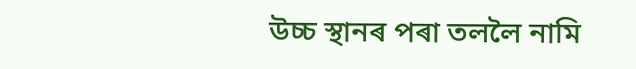উচ্চ স্থানৰ পৰা তললৈ নামি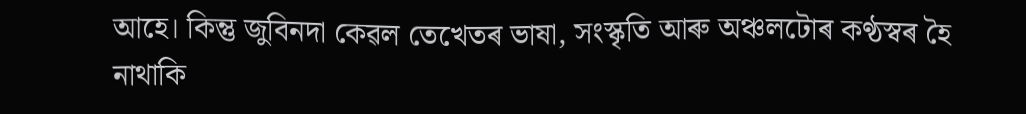আহে। কিন্তু জুবিনদা কেৱল তেখেতৰ ভাষা, সংস্কৃতি আৰু অঞ্চলটোৰ কণ্ঠস্বৰ হৈ নাথাকি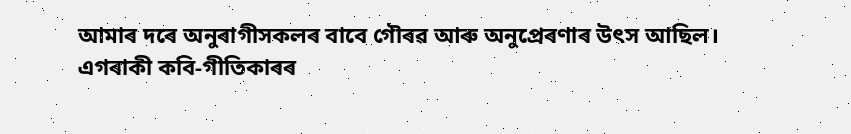আমাৰ দৰে অনুৰাগীসকলৰ বাবে গৌৰৱ আৰু অনুপ্ৰেৰণাৰ উৎস আছিল।
এগৰাকী কবি-গীতিকাৰৰ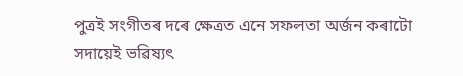পুত্ৰই সংগীতৰ দৰে ক্ষেত্ৰত এনে সফলতা অর্জন কৰাটো সদায়েই ভৱিষ্যৎ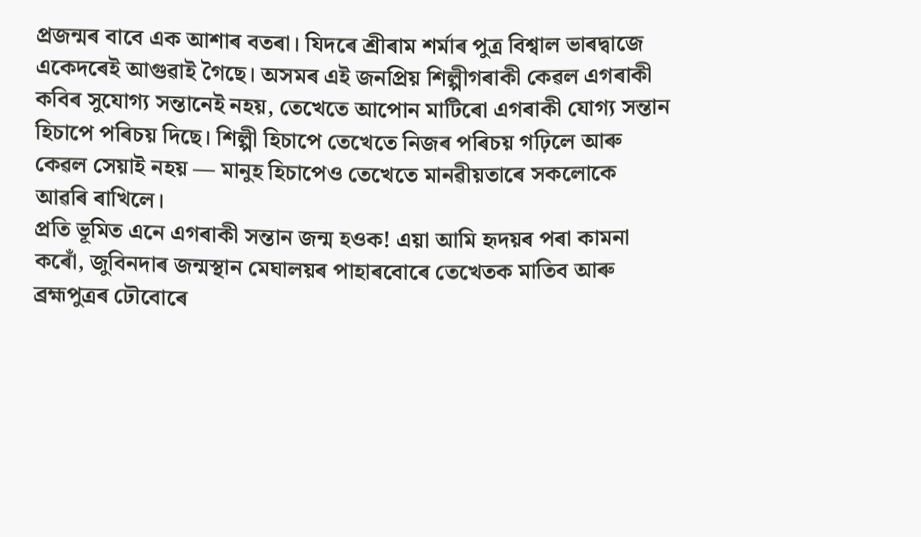প্ৰজন্মৰ বাবে এক আশাৰ বতৰা। যিদৰে শ্ৰীৰাম শৰ্মাৰ পুত্ৰ বিশ্বাল ভাৰদ্বাজে একেদৰেই আগুৱাই গৈছে। অসমৰ এই জনপ্ৰিয় শিল্পীগৰাকী কেৱল এগৰাকী কবিৰ সুযোগ্য সন্তানেই নহয়, তেখেতে আপোন মাটিৰো এগৰাকী যোগ্য সন্তান হিচাপে পৰিচয় দিছে। শিল্পী হিচাপে তেখেতে নিজৰ পৰিচয় গঢ়িলে আৰু কেৱল সেয়াই নহয় — মানুহ হিচাপেও তেখেতে মানৱীয়তাৰে সকলোকে আৱৰি ৰাখিলে।
প্ৰতি ভূমিত এনে এগৰাকী সন্তান জন্ম হওক! এয়া আমি হৃদয়ৰ পৰা কামনা কৰোঁ, জুবিনদাৰ জন্মস্থান মেঘালয়ৰ পাহাৰবোৰে তেখেতক মাতিব আৰু ব্ৰহ্মপুত্ৰৰ ঢৌবোৰে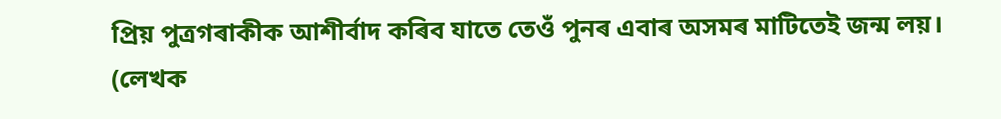প্ৰিয় পুত্ৰগৰাকীক আশীৰ্বাদ কৰিব যাতে তেওঁ পুনৰ এবাৰ অসমৰ মাটিতেই জন্ম লয়।
(লেখক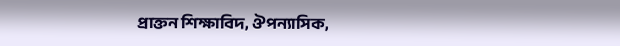প্ৰাক্তন শিক্ষাবিদ, ঔপন্যাসিক,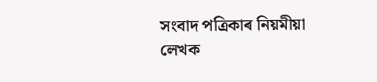সংবাদ পত্ৰিকাৰ নিয়মীয়া লেখক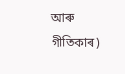আৰু গীতিকাৰ)